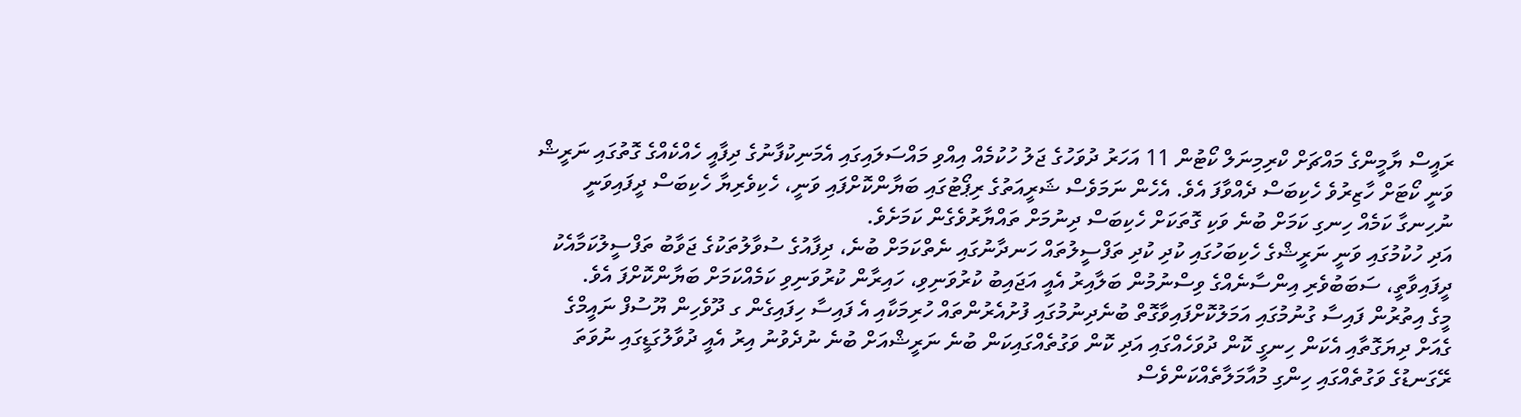ރައީސް ޔާމީންގެ މައްޗަށް ކްރިމިނަލް ކޯޓުން 11 އަހަރު ދުވަހުގެ ޖަލު ހުކުމެއް އިއްވި މައްސަލައިގައި އެމަނިކުފާނުގެ ދިފާއީ ހެއްކެއްގެ ގޮތުގައި ނަރީޝް ވަނީ ކޯޓަށް ހާޒިރުވެ ހެކިބަސް ދެއްވާފަ އެވެ. އެހެން ނަމަވެސް ޝަރީއަތުގެ ރިޕޯޓުގައި ބަޔާންކޮށްފައި ވަނީ، ހެކިވެރިޔާ ހެކިބަސް ދީފައިވަނީ ނުހިނގާ ކަމެއް ހިނގި ކަމަށް ބުނެ ވަކި ގޮތަކަށް ހެކިބަސް ދިނުމަށް ތައްޔާރުވެގެން ކަމަށެވެ.
އަދި ހުކުމުގައި ވަނީ ނަރީޝްގެ ހެކިބަހުގައި ކުދި ކުދި ތަފްސީލުތައް ހަނދާނުގައި ނެތްކަމަށް ބުނެ، ދިފާއުގެ ސުވާލުތަކުގެ ޖަވާބު ތަފްސީލުކަމާއެކު ދީފައިވާތީ، ސަބަބުވެރި އިންސާނެއްގެ ވިސްނުމުން ބަލާއިރު އެއީ އަޖައިބު ކުރުވަނިވި، ހައިރާން ކުރުވަނިވި ކަމެއްކަމަށް ބަޔާންކޮށްފަ އެވެ.
މީގެ އިތުރުން ފައިސާ ގުނުމުގައި އަމަލުކޮށްފައިވާގޮތް ބުނެދިނުމުގައި ފުށުއެރުންތައް ހުރިމަކާއި އެ ފައިސާ ހިފައިގެން ގ ދޫވެހިން ޔޫސުފް ނައީމްގެ ގެއަށް ދިޔަގޮތާއި އެކަން ހިނގީ ކޮން ދުވަހެއްގައި އަދި ކޮން ވަގުތެއްގައިކަން ބުނެ ނަރީޝްއަށް ބުނެ ނުދެވުނު އިރު އެއީ ދުވާލުގަޑީގައި ނުވަތަ ރޭގަނޑުގެ ވަގުތެއްގައި ހިންގި މުއާމަލާތެއްކަންވެސް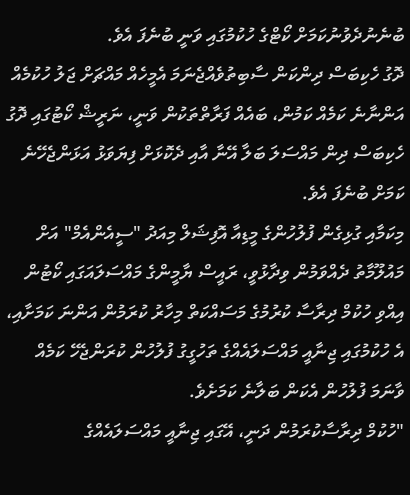ބުނެނުދެވުނުކަމަށް ކޯޓްގެ ހުކުމުގައި ވަނީ ބުނެފަ އެވެ.
ދޮގު ހެކިބަސް ދިންކަން ސާބިތުވެއްޖެނަމަ އެމީހެއް މައްޗަށް ޖަލު ހުކުމެއް އަންނާނެ ކަމެއް ކަމުން، ބައެއް ފަރާތްތަކުން ވަނީ، ނަރީޝް ކޯޓުގައި ދޮގު ހެކިބަސް ދިން މައްސަލަ ބަލާ އޭނާ އާއި ދެކޮޅަށް ފިޔަވަޅު އަޅަންޖެހޭނެ ކަމަށް ބުނެފަ އެވެ.
މިކަމާއި ގުޅިގެން ފުލުހުންގެ މީޑިއާ އޮފިޝަލް މިއަދު "ސީއެންއެމް" އަށް މައުލޫމާތު ދެއްވަމުން ވިދާޅުވީ، ރައީސް ޔާމީންގެ މައްސަލައަގައި ކޯޓުން އިއްވި ހުކުމް ދިރާސާ ކުރުމުގެ މަސައްކަތް މިހާރު ކުރަމުން އަންނަ ކަމަށާއި، އެ ހުކުމުގައި ޖިނާއީ މައްސަލައެއްގެ ތަހުގީގު ފުލުހުން ކުރަންޖެހޭ ކަމެއް ވާނަމަ ފުލުހުން އެކަން ބަލާނެ ކަމަށެވެ.
"ހުކުމް ދިރާސާކުރަމުން ދަނީ، އޭގައި ޖިނާއީ މައްސަލައެއްގެ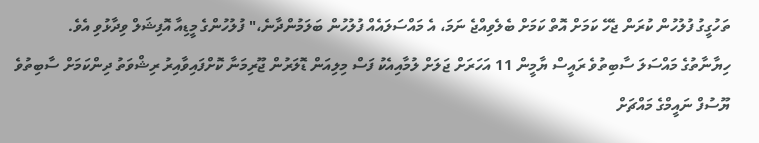ތަހުގީގު ފުލުހުން ކުރަން ޖެހޭ ކަމަށް އޮތް ކަމަށް ބެލެވިއްޖެ ނަމަ، އެ މައްސަލައެއް ފުލުހުން ބަލަމުންދާނެ،" ފުލުހުންގެ މީޑިއާ އޮފިޝަލް ވިދާޅުވި އެވެ.
ހިޔާނާތުގެ މައްސަލަ ސާބިތުވެ ރައީސް ޔާމީން 11 އަހަރަށް ޖަލަށް ލުމާއިއެކު ފަސް މިލިއަން ޑޮލަރުން ޖޫރިމަނާ ކޮށްފައިވާއިރު ރިޝްވަތު ދިންކަމަށް ސާބިތުވެ ޔޫސުފް ނައީމްގެ މައްޗަށް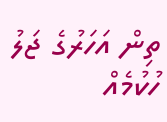ތިން އަހަރުގެ ޖަލު ހުކުމެއް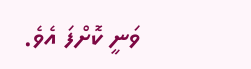ވަނީ ކޮށްފަ އެވެ.